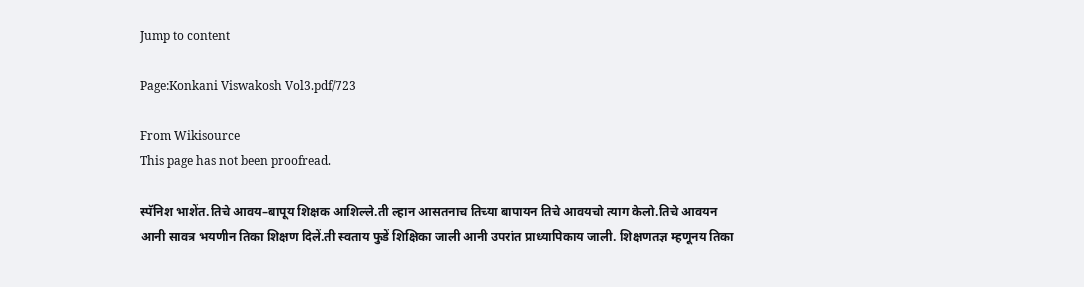Jump to content

Page:Konkani Viswakosh Vol3.pdf/723

From Wikisource
This page has not been proofread.

स्पॅनिश भाशेंत.तिचे आवय–बापूय शिक्षक आशिल्ले.ती ल्हान आसतनाच तिच्या बापायन तिचे आवयचो त्याग केलो.तिचे आवयन आनी सावत्र भयणीन तिका शिक्षण दिलें.ती स्वताय फुडें शिक्षिका जाली आनी उपरांत प्राध्यापिकाय जाली. शिक्षणतज्ञ म्हणूनय तिका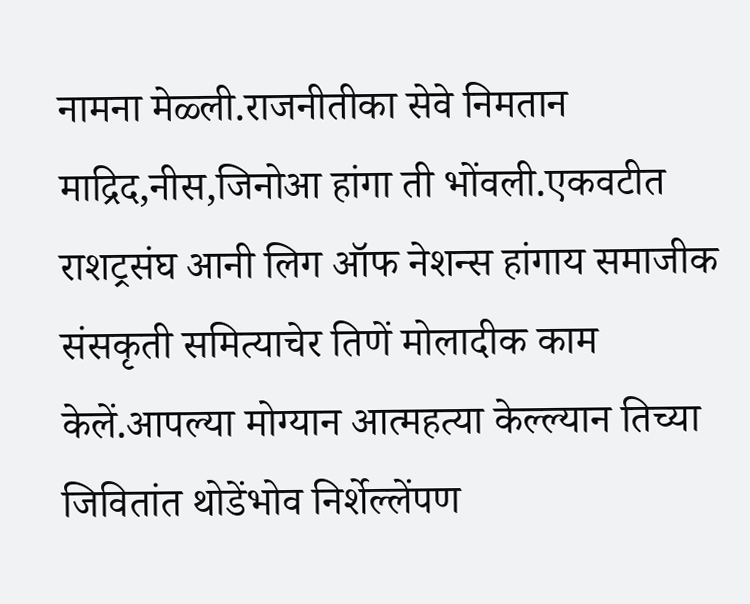नामना मेळ्ली.राजनीतीका सेवे निमतान माद्रिद,नीस,जिनोआ हांगा ती भोंवली.एकवटीत राशट्रसंघ आनी लिग ऑफ नेशन्स हांगाय समाजीक संसकृती समित्याचेर तिणें मोलादीक काम केलें.आपल्या मोग्यान आत्महत्या केल्ल्यान तिच्या जिवितांत थोडेंभोव निर्शेल्लेंपण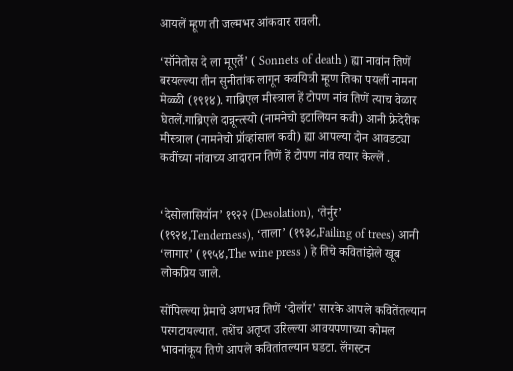आयलें म्हूण ती जल्मभर आंकवार रावली.

‘सॉनेतोस दे ला मूएर्ते’ ( Sonnets of death ) ह्या नावांन तिणें बरयल्ल्या तीन सुनीतांक लागून कवयित्री म्हूण तिका पयलीं नामना मेळ्ळी (१९१४). गाब्रिएल मीस्त्राल हें टोपण नांव तिणें त्याच वेळार घेतलें.गाब्रिएले दान्नून्त्स्यो (नामनेचो इटालियन कवी) आनी फ्रेदेरीक मीस्त्राल (नामनेचो प्रॉव्हांसाल कवी) ह्या आपल्या दोन आवडट्या कवींच्या नांवाच्य आदारान तिणें हें टोपण नांव तयार केल्लें .


‘देसोलासियॉन’ १९२२ (Desolation), ‘तेर्नुर’ (१९२४,Tenderness), ‘ताला’ (१९३८,Failing of trees) आनी ‘लागार’ (१९५४,The wine press ) हे तिचे कवितांझेले खूब लोकप्रिय जाले.

सोंपिल्ल्या प्रेमाचे अणभव तिणें ‘दोलॉर’ सारके आपले कवितेंतल्यान परगटायल्यात. तशेंच अतृप्त उरिल्ल्या आवयपणाच्या कोमल भावनांकूय तिणे आपले कवितांतल्यान घडटा. लॅंगस्टन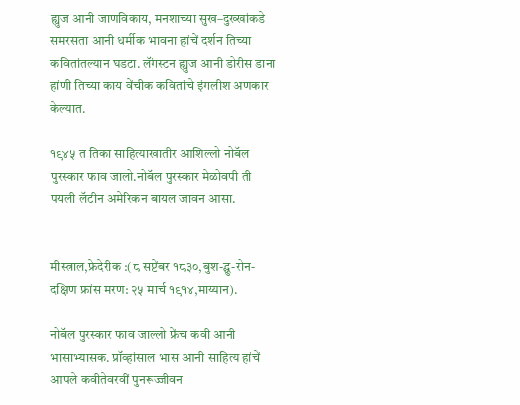ह्युज आनी जाणविकाय, मनशाच्या सुख–दुख्खांकडे समरसता आनी धर्मीक भावना हांचें दर्शन तिच्या कवितांतल्यान घडटा. लॅंगस्टन ह्युज आनी डोरीस डाना हांणी तिच्या काय वेंचीक कवितांचे इंगलीश अणकार केल्यात.

१९४५ त तिका साहित्याखातीर आशिल्लो नोबॅल पुरस्कार फाव जालो.नोबॅल पुरस्कार मेळोवपी ती पयली लॅटीन अमेरिकन बायल जावन आसा.


मीस्त्राल,फ्रेदेरीक :(८ सप्टेंबर १८३०,बुश-द्घु-रोन-दक्षिण फ्रांस मरण: २५ मार्च १९१४,माय्यान).

नोबॅल पुरस्कार फाव जाल्लो फ्रेंच कवी आनी भासाभ्यासक. प्रॉव्हांसाल भास आनी साहित्य हांचें आपले कवीतेवरवीं पुनरूज्जीवन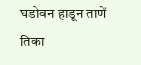घडोवन हाडून ताणें तिका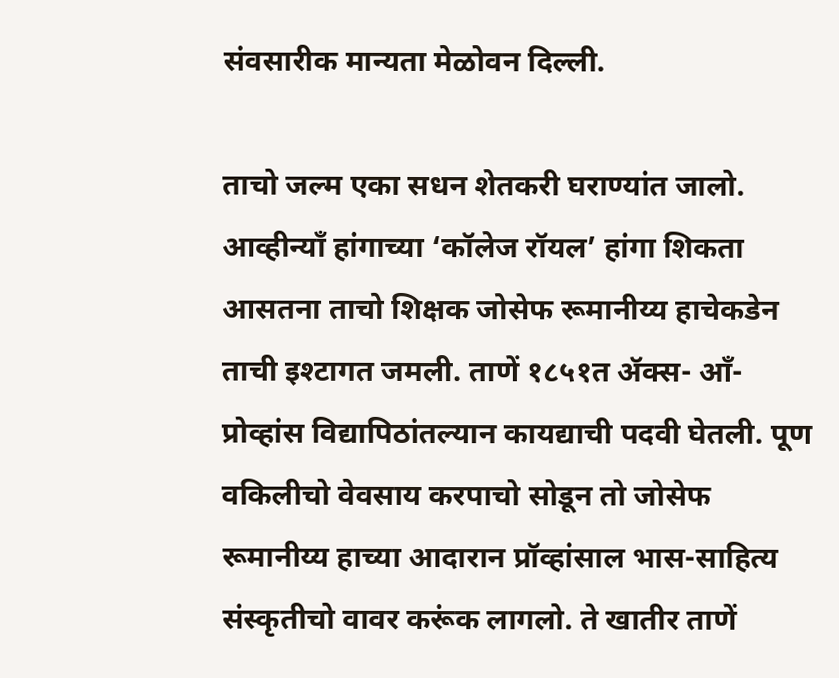संवसारीक मान्यता मेळोवन दिल्ली.

ताचो जल्म एका सधन शेतकरी घराण्यांत जालो. आव्हीन्याँ हांगाच्या ‘कॉलेज रॉयल’ हांगा शिकता आसतना ताचो शिक्षक जोसेफ रूमानीय्य हाचेकडेन ताची इश्टागत जमली. ताणें १८५१त ॲक्स- आँ-प्रोव्हांस विद्यापिठांतल्यान कायद्याची पदवी घेतली. पूण वकिलीचो वेवसाय करपाचो सोडून तो जोसेफ रूमानीय्य हाच्या आदारान प्रॉव्हांसाल भास-साहित्य संस्कृतीचो वावर करूंक लागलो. ते खातीर ताणें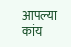आपल्या कांय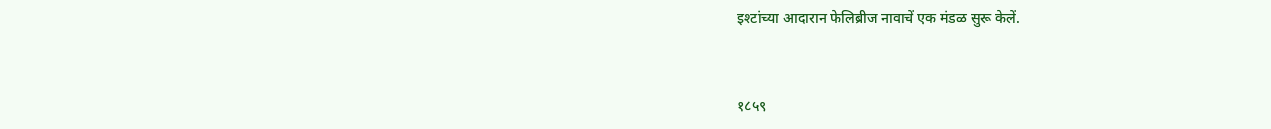इश्टांच्या आदारान फेलिब्रीज नावाचें एक मंडळ सुरू केलें.


१८५९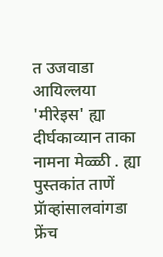त उजवाडा आयिल्लया 'मीरेइस' ह्या दीर्घकाव्यान ताका नामना मेळ्ळी . ह्या पुस्तकांत ताणें प्रॅाव्हांसालवांगडा फ्रेंच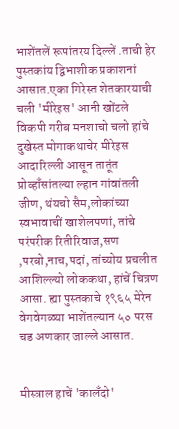भाशेंतलें रूपांतरय दिल्लें .ताची हेर पुस्तकांय द्विभाशीक प्रकाशनां आसात.एका गिरेस्त शेतकारयाची चली 'मीरेइस' आनी खोंटले विकपी गरीब मनशाचो चलो हांचे दुखेस्त मोगाकथाचेर मीरेइस आदारिल्ली आसून तातूंत प्रोव्हाँसांतल्या ल्हान गांवांतली जीण, थंयचो सैम,लोकांच्या स्वभावाचीं खाशेलपणां, तांचे परंपरीक रितीरिवाज,सण ,परबो,नाच,पदां, तांच्योय प्रचलीत आशिल्ल्यो लोककथा, हांचें चित्रण आसा. ह्या पुस्तकाचे १९६५ मेरेन वेगवेगळ्या भाशेंतल्यान ५० परस चड अणकार जाल्ले आसात.


मीस्त्राल हाचें 'कालँदो'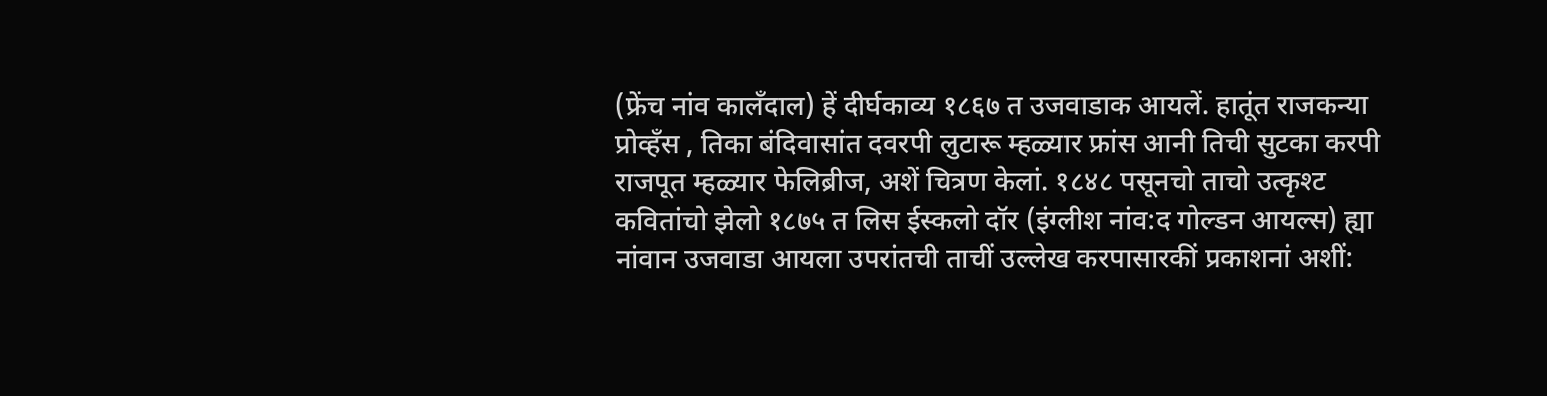(फ्रेंच नांव कालँदाल) हें दीर्घकाव्य १८६७ त उजवाडाक आयलें. हातूंत राजकन्या प्रोव्हँस , तिका बंदिवासांत दवरपी लुटारू म्हळ्यार फ्रांस आनी तिची सुटका करपी राजपूत म्हळ्यार फेलिब्रीज, अशें चित्रण केलां. १८४८ पसूनचो ताचो उत्कृश्ट कवितांचो झेलो १८७५ त लिस ईस्कलो दॉर (इंग्लीश नांव:द गोल्डन आयल्स) ह्या नांवान उजवाडा आयला उपरांतची ताचीं उल्लेख करपासारकीं प्रकाशनां अशीं: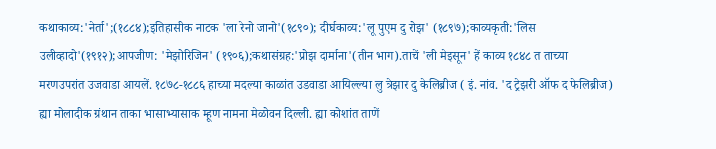कथाकाव्य:'नेर्ता';(१८८४);इतिहासीक नाटक 'ला रेनो जानो'(१८९०); दीर्घकाव्य:'लू पुएम दु रोझ' (१८९७);काव्यकृती:'लिस उलीव्हादो'(१९१२);आपजीण: 'मेझोरिजिन' (१९०६);कथासंग्रह:'प्रोझ दार्माना'(तीन भाग).ताचें 'ली मेइसून' हें काव्य १८४८ त ताच्या मरणउपरांत उजवाडा आयलें. १८७८-१८८६ हाच्या मदल्या काळांत उडवाडा आयिल्ल्या लु त्रेझार दु केलिब्रीज ( इं. नांव. 'द ट्रेझरी ऑफ द फेलिब्रीज) ह्या मोलादीक ग्रंथान ताका भासाभ्यासाक म्हूण नामना मेळोवन दिल्ली. ह्या कोशांत ताणें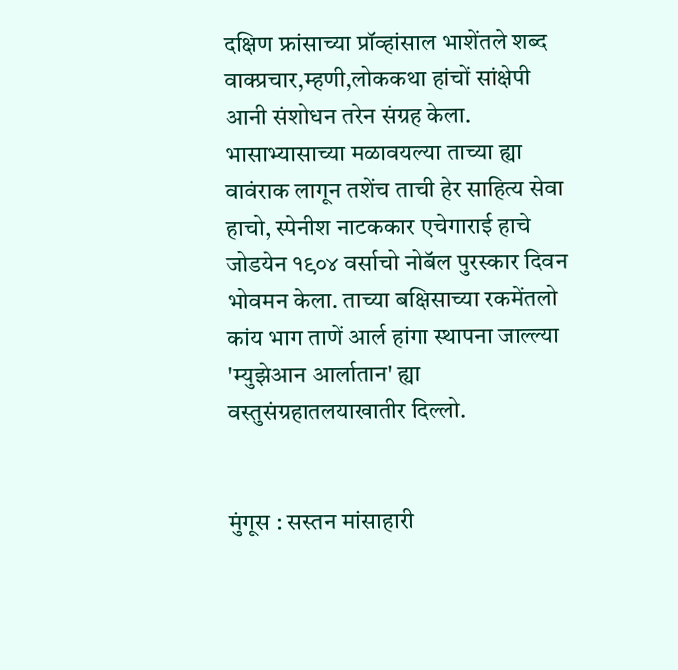दक्षिण फ्रांसाच्या प्रॉव्हांसाल भाशेंतले शब्द वाक्प्रचार,म्हणी,लोककथा हांचों सांक्षेपी आनी संशोधन तरेन संग्रह केला. भासाभ्यासाच्या मळावयल्या ताच्या ह्या वावंराक लागून तशेंच ताची हेर साहित्य सेवा हाचो, स्पेनीश नाटककार एचेगाराई हाचे जोडयेन १९०४ वर्साचो नोबॅल पुरस्कार दिवन भोवमन केला. ताच्या बक्षिसाच्या रकमेंतलो कांय भाग ताणें आर्ल हांगा स्थापना जाल्ल्या 'म्युझेआन आर्लातान' ह्या वस्तुसंग्रहातलयाखातीर दिल्लो.


मुंगूस : सस्तन मांसाहारी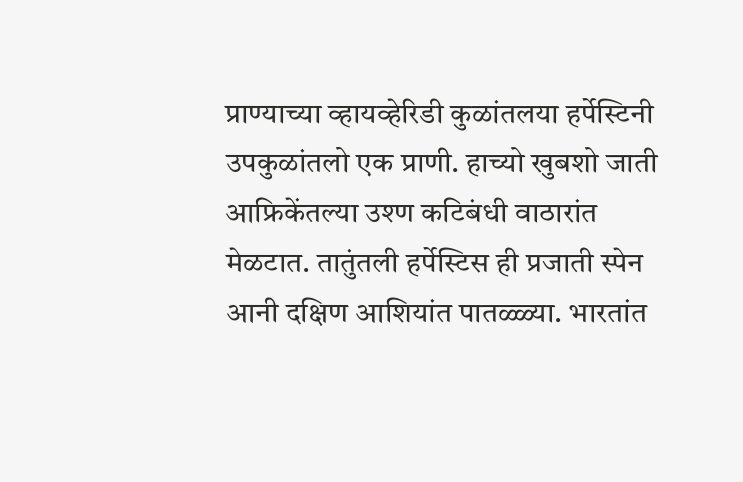प्राण्याच्या व्हायव्हेरिडी कुळांतलया हर्पेस्टिनी उपकुळांतलो एक प्राणी. हाच्यो खुबशो जाती आफ्रिकेंतल्या उश्ण कटिबंधी वाठारांत मेळटात. तातुंतली हर्पेस्टिस ही प्रजाती स्पेन आनी दक्षिण आशियांत पातळ्ळ्या. भारतांत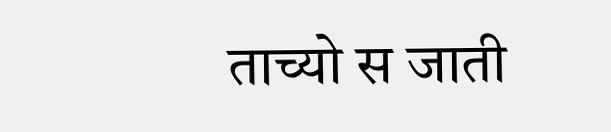ताच्यो स जाती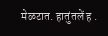मेळटात. हातुंतलें ह .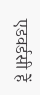एडवर्डसी हें